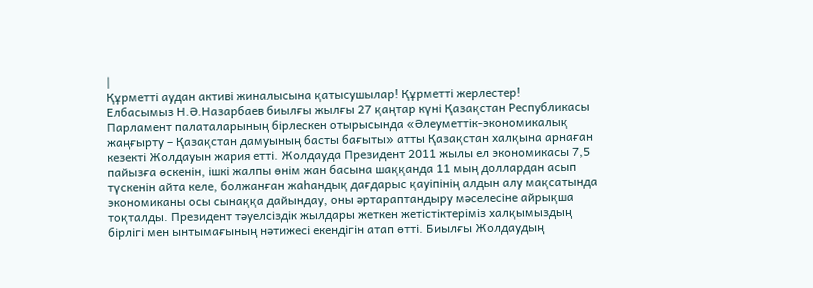|
Құрметті аудан активі жиналысына қатысушылар! Құрметті жерлестер!
Елбасымыз Н.Ә.Назарбаев биылғы жылғы 27 қаңтар күні Қазақстан Республикасы Парламент палаталарының бірлескен отырысында «Әлеуметтік-экономикалық жаңғырту – Қазақстан дамуының басты бағыты» атты Қазақстан халқына арнаған кезекті Жолдауын жария етті. Жолдауда Президент 2011 жылы ел экономикасы 7,5 пайызға өскенін, ішкі жалпы өнім жан басына шаққанда 11 мың доллардан асып түскенін айта келе, болжанған жаһандық дағдарыс қауіпінің алдын алу мақсатында экономиканы осы сынаққа дайындау, оны әртараптандыру мәселесіне айрықша тоқталды. Президент тәуелсіздік жылдары жеткен жетістіктеріміз халқымыздың бірлігі мен ынтымағының нәтижесі екендігін атап өтті. Биылғы Жолдаудың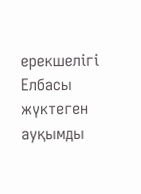ерекшелігі Елбасы жүктеген ауқымды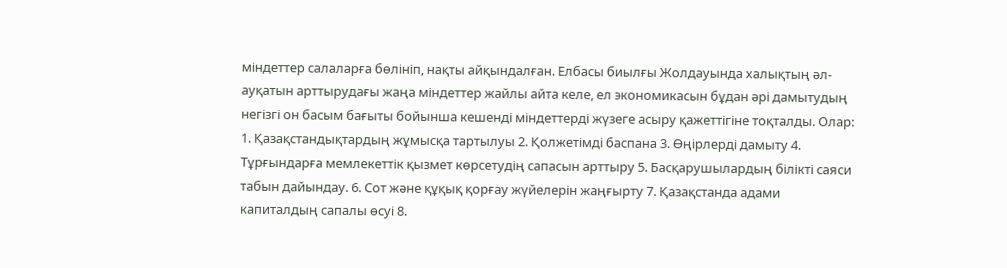міндеттер салаларға бөлініп, нақты айқындалған. Елбасы биылғы Жолдауында халықтың әл-ауқатын арттырудағы жаңа міндеттер жайлы айта келе, ел экономикасын бұдан әрі дамытудың негізгі он басым бағыты бойынша кешенді міндеттерді жүзеге асыру қажеттігіне тоқталды. Олар: 1. Қазақстандықтардың жұмысқа тартылуы 2. Қолжетімді баспана 3. Өңірлерді дамыту 4. Тұрғындарға мемлекеттік қызмет көрсетудің сапасын арттыру 5. Басқарушылардың білікті саяси табын дайындау. 6. Сот және құқық қорғау жүйелерін жаңғырту 7. Қазақстанда адами капиталдың сапалы өсуі 8.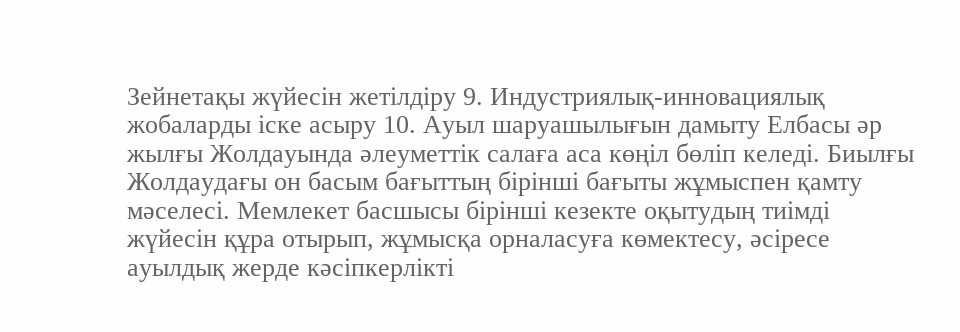Зейнетақы жүйесін жетілдіру 9. Индустриялық-инновациялық жобаларды іске асыру 10. Ауыл шаруашылығын дамыту Елбасы әр жылғы Жолдауында әлеуметтік салаға аса көңіл бөліп келеді. Биылғы Жолдаудағы он басым бағыттың бірінші бағыты жұмыспен қамту мәселесі. Мемлекет басшысы бірінші кезекте оқытудың тиімді жүйесін құра отырып, жұмысқа орналасуға көмектесу, әсіресе ауылдық жерде кәсіпкерлікті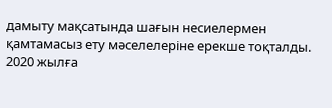дамыту мақсатында шағын несиелермен қамтамасыз ету мәселелеріне ерекше тоқталды. 2020 жылға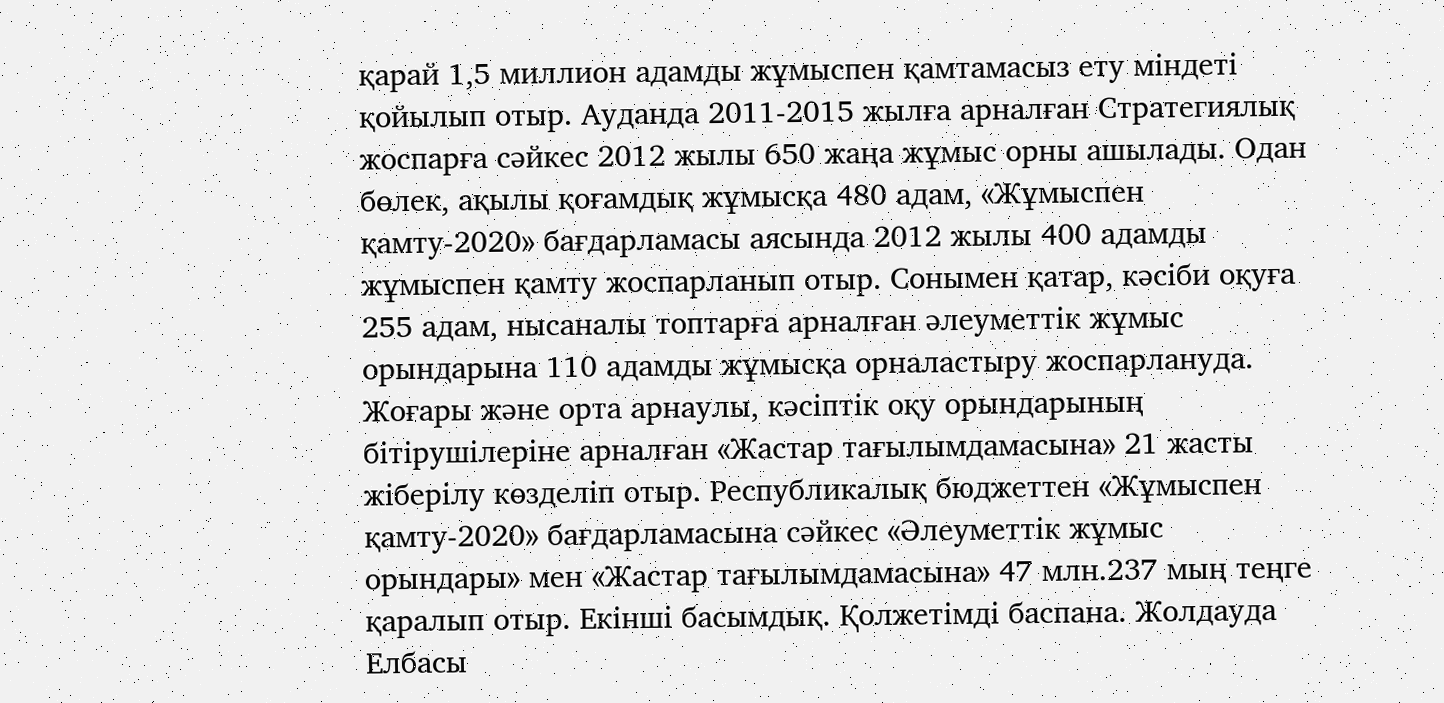қарай 1,5 миллион адамды жұмыспен қамтамасыз ету міндеті қойылып отыр. Ауданда 2011-2015 жылға арналған Стратегиялық жоспарға сәйкес 2012 жылы 650 жаңа жұмыс орны ашылады. Одан бөлек, ақылы қоғамдық жұмысқа 480 адам, «Жұмыспен қамту-2020» бағдарламасы аясында 2012 жылы 400 адамды жұмыспен қамту жоспарланып отыр. Сонымен қатар, кәсіби оқуға 255 адам, нысаналы топтарға арналған әлеуметтік жұмыс орындарына 110 адамды жұмысқа орналастыру жоспарлануда. Жоғары және орта арнаулы, кәсіптік оқу орындарының бітірушілеріне арналған «Жастар тағылымдамасына» 21 жасты жіберілу көзделіп отыр. Республикалық бюджеттен «Жұмыспен қамту-2020» бағдарламасына сәйкес «Әлеуметтік жұмыс орындары» мен «Жастар тағылымдамасына» 47 млн.237 мың теңге қаралып отыр. Екінші басымдық. Қолжетімді баспана. Жолдауда Елбасы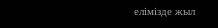елімізде жыл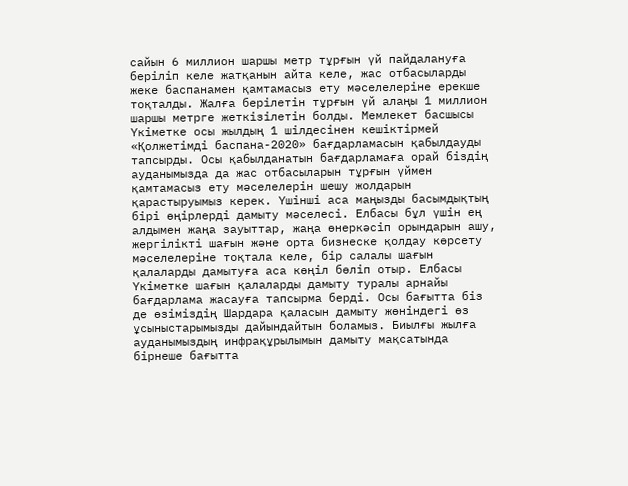сайын 6 миллион шаршы метр тұрғын үй пайдалануға беріліп келе жатқанын айта келе, жас отбасыларды жеке баспанамен қамтамасыз ету мәселелеріне ерекше тоқталды. Жалға берілетін тұрғын үй алаңы 1 миллион шаршы метрге жеткізілетін болды. Мемлекет басшысы Үкіметке осы жылдың 1 шілдесінен кешіктірмей «Қолжетімді баспана-2020» бағдарламасын қабылдауды тапсырды. Осы қабылданатын бағдарламаға орай біздің ауданымызда да жас отбасыларын тұрғын үймен қамтамасыз ету мәселелерін шешу жолдарын қарастыруымыз керек. Үшінші аса маңызды басымдықтың бірі өңірлерді дамыту мәселесі. Елбасы бұл үшін ең алдымен жаңа зауыттар, жаңа өнеркәсіп орындарын ашу, жергілікті шағын және орта бизнеске қолдау көрсету мәселелеріне тоқтала келе, бір салалы шағын қалаларды дамытуға аса көңіл бөліп отыр. Елбасы Үкіметке шағын қалаларды дамыту туралы арнайы бағдарлама жасауға тапсырма берді. Осы бағытта біз де өзіміздің Шардара қаласын дамыту жөніндегі өз ұсыныстарымызды дайындайтын боламыз. Биылғы жылға ауданымыздың инфрақұрылымын дамыту мақсатында бірнеше бағытта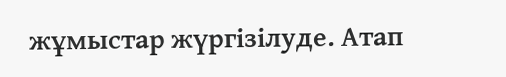жұмыстар жүргізілуде. Атап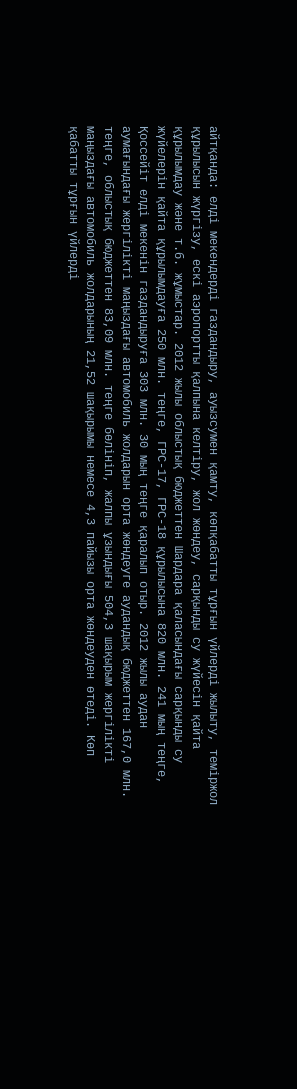айтқанда: елді мекендерді газдандыру, ауызсумен қамту, көпқабатты тұрғын үйлерді жылыту, теміржол құрылысын жүргізу, ескі аэропортты қалпына келтіру, жол жөндеу, сарқынды су жүйесін қайта құрылымдау және т.б. жұмыстар. 2012 жылы облыстық бюджеттен Шардара қаласындағы сарқынды су жүйелерін қайта құрылымдауға 250 млн. теңге, ГРС-17, ГРС-18 құрылысына 820 млн. 241 мың теңге, Қоссейіт елді мекенін газдандыруға 303 млн. 30 мың теңге қаралып отыр. 2012 жылы аудан аумағындағы жергілікті маңыздағы автомобиль жолдарын орта жөндеуге аудандық бюджеттен 167,0 млн. теңге, облыстық бюджеттен 83,09 млн. теңге бөлініп, жалпы ұзындығы 504,3 шақырым жергілікті маңыздағы автомобиль жолдарының 21,52 шақырымы немесе 4,3 пайызы орта жөндеуден өтеді. Көп қабатты тұрғын үйлерді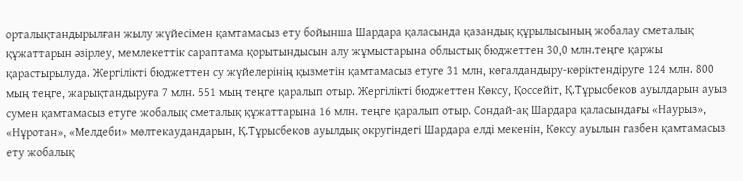орталықтандырылған жылу жүйесімен қамтамасыз ету бойынша Шардара қаласында қазандық құрылысының жобалау сметалық құжаттарын әзірлеу, мемлекеттік сараптама қорытындысын алу жұмыстарына облыстық бюджеттен 30,0 млн.теңге қаржы қарастырылуда. Жергілікті бюджеттен су жүйелерінің қызметін қамтамасыз етуге 31 млн, көгалдандыру-көріктендіруге 124 млн. 800 мың теңге, жарықтандыруға 7 млн. 551 мың теңге қаралып отыр. Жергілікті бюджеттен Көксу, Қоссейіт, Қ.Тұрысбеков ауылдарын ауыз сумен қамтамасыз етуге жобалық сметалық құжаттарына 16 млн. теңге қаралып отыр. Сондай-ақ Шардара қаласындағы «Наурыз», «Нұротан», «Мелдеби» мөлтекаудандарын, Қ.Тұрысбеков ауылдық округіндегі Шардара елді мекенін, Көксу ауылын газбен қамтамасыз ету жобалық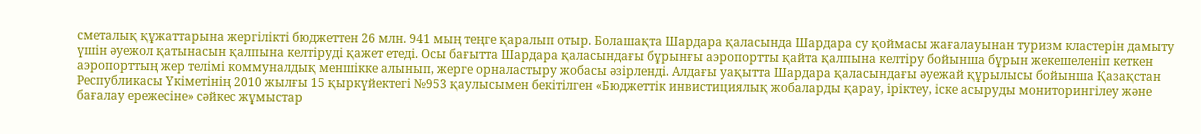сметалық құжаттарына жергілікті бюджеттен 26 млн. 941 мың теңге қаралып отыр. Болашақта Шардара қаласында Шардара су қоймасы жағалауынан туризм кластерін дамыту үшін әуежол қатынасын қалпына келтіруді қажет етеді. Осы бағытта Шардара қаласындағы бұрынғы аэропортты қайта қалпына келтіру бойынша бұрын жекешеленіп кеткен аэропорттың жер телімі коммуналдық меншікке алынып, жерге орналастыру жобасы әзірленді. Алдағы уақытта Шардара қаласындағы әуежай құрылысы бойынша Қазақстан Республикасы Үкіметінің 2010 жылғы 15 қыркүйектегі №953 қаулысымен бекітілген «Бюджеттік инвистициялық жобаларды қарау, іріктеу, іске асыруды мониторингілеу және бағалау ережесіне» сәйкес жұмыстар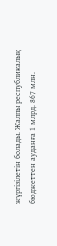жүргізілетін болады. Жалпы республикалық бюджеттен ауданға 1 млрд. 867 млн.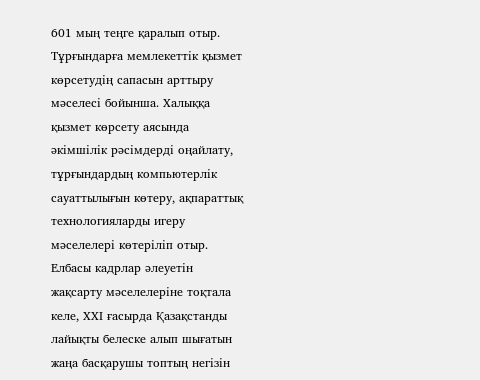601 мың теңге қаралып отыр.
Тұрғындарға мемлекеттік қызмет көрсетудің сапасын арттыру мәселесі бойынша. Халыққа қызмет көрсету аясында әкімшілік рәсімдерді оңайлату, тұрғындардың компьютерлік сауаттылығын көтеру, ақпараттық технологияларды игеру мәселелері көтеріліп отыр. Елбасы кадрлар әлеуетін жақсарту мәселелеріне тоқтала келе, ХХІ ғасырда Қазақстанды лайықты белеске алып шығатын жаңа басқарушы топтың негізін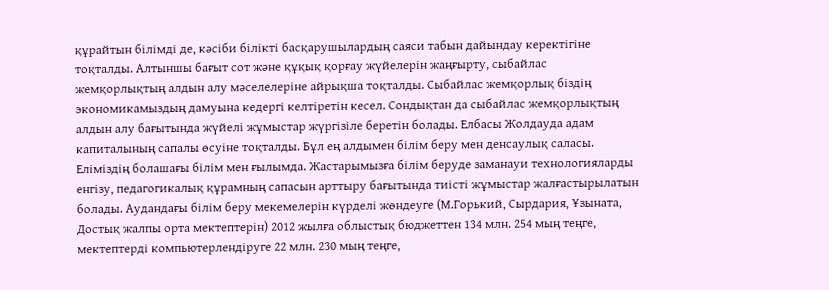құрайтын білімді де, кәсіби білікті басқарушылардың саяси табын дайындау керектігіне тоқталды. Алтыншы бағыт сот және құқық қорғау жүйелерін жаңғырту, сыбайлас жемқорлықтың алдын алу мәселелеріне айрықша тоқталды. Сыбайлас жемқорлық біздің экономикамыздың дамуына кедергі келтіретін кесел. Сондықтан да сыбайлас жемқорлықтың алдын алу бағытында жүйелі жұмыстар жүргізіле беретін болады. Елбасы Жолдауда адам капиталының сапалы өсуіне тоқталды. Бұл ең алдымен білім беру мен денсаулық саласы. Еліміздің болашағы білім мен ғылымда. Жастарымызға білім беруде заманауи технологияларды енгізу, педагогикалық құрамның сапасын арттыру бағытында тиісті жұмыстар жалғастырылатын болады. Аудандағы білім беру мекемелерін күрделі жөндеуге (М.Горький, Сырдария, Ұзыната, Достық жалпы орта мектептерін) 2012 жылға облыстық бюджеттен 134 млн. 254 мың теңге, мектептерді компьютерлендіруге 22 млн. 230 мың теңге,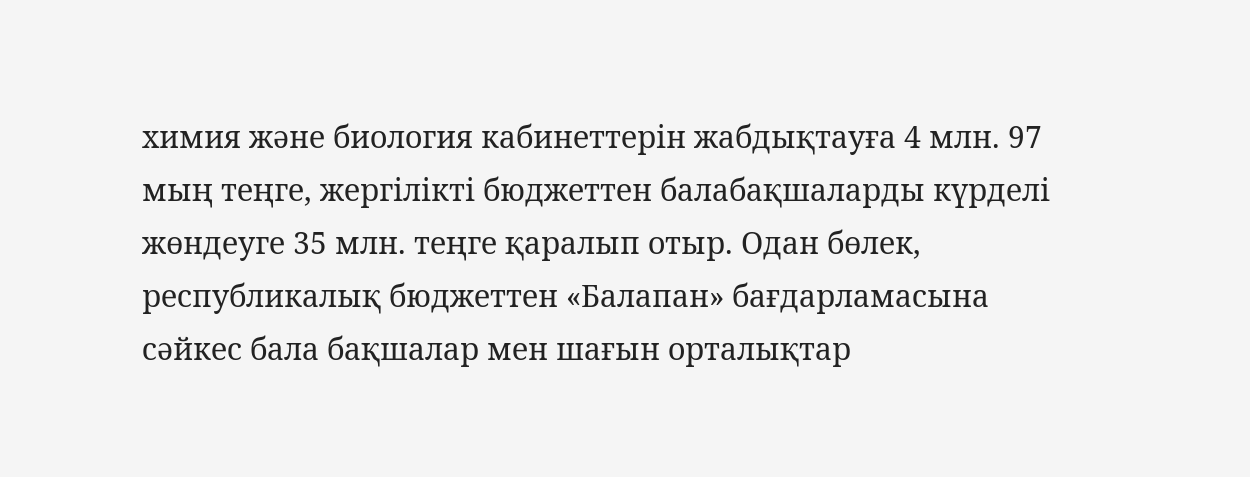химия және биология кабинеттерін жабдықтауға 4 млн. 97 мың теңге, жергілікті бюджеттен балабақшаларды күрделі жөндеуге 35 млн. теңге қаралып отыр. Одан бөлек, республикалық бюджеттен «Балапан» бағдарламасына сәйкес бала бақшалар мен шағын орталықтар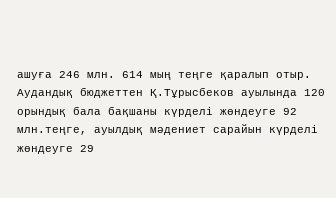ашуға 246 млн. 614 мың теңге қаралып отыр. Аудандық бюджеттен Қ.Тұрысбеков ауылында 120 орындық бала бақшаны күрделі жөндеуге 92 млн.теңге, ауылдық мәдениет сарайын күрделі жөндеуге 29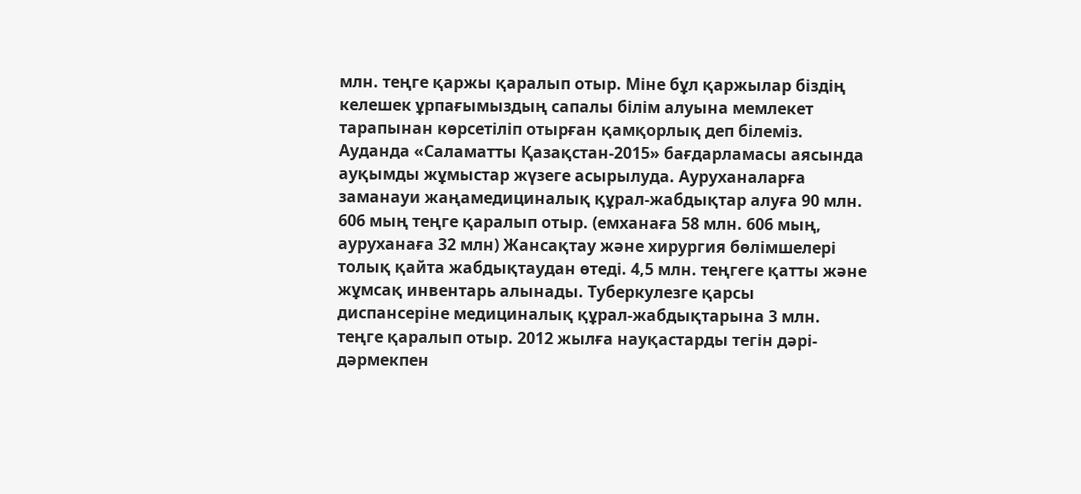млн. теңге қаржы қаралып отыр. Міне бұл қаржылар біздің келешек ұрпағымыздың сапалы білім алуына мемлекет тарапынан көрсетіліп отырған қамқорлық деп білеміз. Ауданда «Саламатты Қазақстан-2015» бағдарламасы аясында ауқымды жұмыстар жүзеге асырылуда. Ауруханаларға заманауи жаңамедициналық құрал-жабдықтар алуға 90 млн. 606 мың теңге қаралып отыр. (емханаға 58 млн. 606 мың, ауруханаға 32 млн) Жансақтау және хирургия бөлімшелері толық қайта жабдықтаудан өтеді. 4,5 млн. теңгеге қатты және жұмсақ инвентарь алынады. Туберкулезге қарсы диспансеріне медициналық құрал-жабдықтарына 3 млн. теңге қаралып отыр. 2012 жылға науқастарды тегін дәрі-дәрмекпен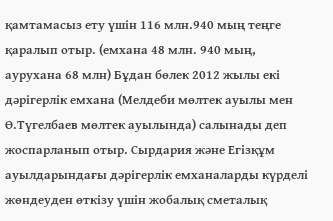қамтамасыз ету үшін 116 млн.940 мың теңге қаралып отыр. (емхана 48 млн. 940 мың, аурухана 68 млн) Бұдан бөлек 2012 жылы екі дәрігерлік емхана (Мелдеби мөлтек ауылы мен Ө.Түгелбаев мөлтек ауылында) салынады деп жоспарланып отыр. Сырдария және Егізқұм ауылдарындағы дәрігерлік емханаларды күрделі жөндеуден өткізу үшін жобалық сметалық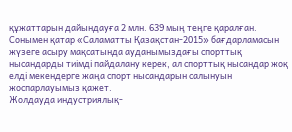құжаттарын дайындауға 2 млн. 639 мың теңге қаралған. Сонымен қатар «Саламатты Қазақстан-2015» бағдарламасын жүзеге асыру мақсатында ауданымыздағы спорттық нысандарды тиімді пайдалану керек, ал спорттық нысандар жоқ елді мекендерге жаңа спорт нысандарын салынуын жоспарлауымыз қажет.
Жолдауда индустриялық-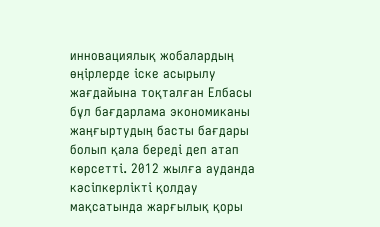инновациялық жобалардың өңірлерде іске асырылу жағдайына тоқталған Елбасы бұл бағдарлама экономиканы жаңғыртудың басты бағдары болып қала береді деп атап көрсетті. 2012 жылға ауданда кәсіпкерлікті қолдау мақсатында жарғылық қоры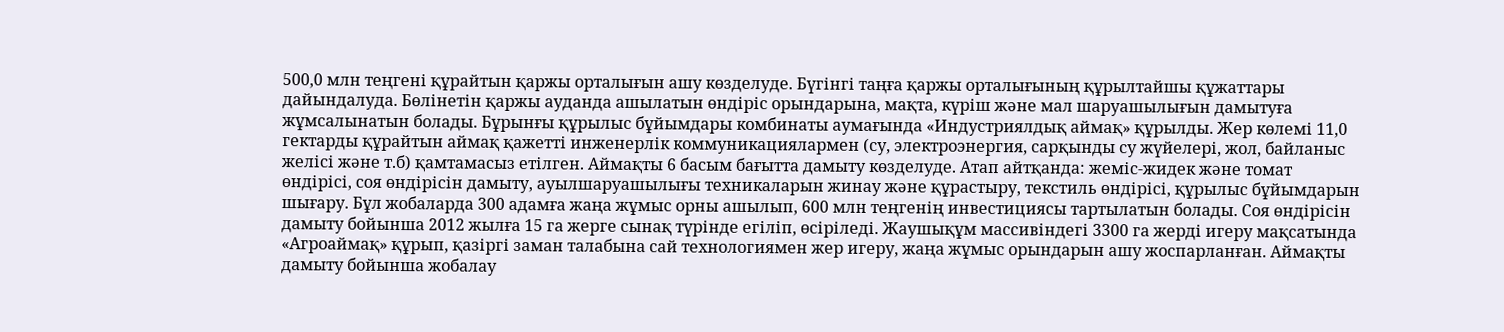500,0 млн теңгені құрайтын қаржы орталығын ашу көзделуде. Бүгінгі таңға қаржы орталығының құрылтайшы құжаттары дайындалуда. Бөлінетін қаржы ауданда ашылатын өндіріс орындарына, мақта, күріш және мал шаруашылығын дамытуға жұмсалынатын болады. Бұрынғы құрылыс бұйымдары комбинаты аумағында «Индустриялдық аймақ» құрылды. Жер көлемі 11,0 гектарды құрайтын аймақ қажетті инженерлік коммуникациялармен (су, электроэнергия, сарқынды су жүйелері, жол, байланыс желісі және т.б) қамтамасыз етілген. Аймақты 6 басым бағытта дамыту көзделуде. Атап айтқанда: жеміс-жидек және томат өндірісі, соя өндірісін дамыту, ауылшаруашылығы техникаларын жинау және құрастыру, текстиль өндірісі, құрылыс бұйымдарын шығару. Бұл жобаларда 300 адамға жаңа жұмыс орны ашылып, 600 млн теңгенің инвестициясы тартылатын болады. Соя өндірісін дамыту бойынша 2012 жылға 15 га жерге сынақ түрінде егіліп, өсіріледі. Жаушықұм массивіндегі 3300 га жерді игеру мақсатында «Агроаймақ» құрып, қазіргі заман талабына сай технологиямен жер игеру, жаңа жұмыс орындарын ашу жоспарланған. Аймақты дамыту бойынша жобалау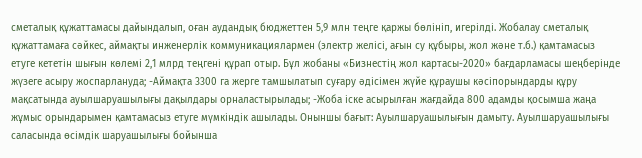сметалық құжаттамасы дайындалып, оған аудандық бюджеттен 5,9 млн теңге қаржы бөлініп, игерілді. Жобалау сметалық құжаттамаға сәйкес, аймақты инженерлік коммуникациялармен (электр желісі, ағын су құбыры, жол және т.б.) қамтамасыз етуге кететін шығын көлемі 2,1 млрд теңгені құрап отыр. Бұл жобаны «Бизнестің жол картасы-2020» бағдарламасы шеңберінде жүзеге асыру жоспарлануда; -Аймақта 3300 га жерге тамшылатып суғару әдісімен жүйе құраушы кәсіпорындарды құру мақсатында ауылшаруашылығы дақылдары орналастырылады; -Жоба іске асырылған жағдайда 800 адамды қосымша жаңа жұмыс орындарымен қамтамасыз етуге мүмкіндік ашылады. Оныншы бағыт: Ауылшаруашылығын дамыту. Ауылшаруашылығы саласында өсімдік шаруашылығы бойынша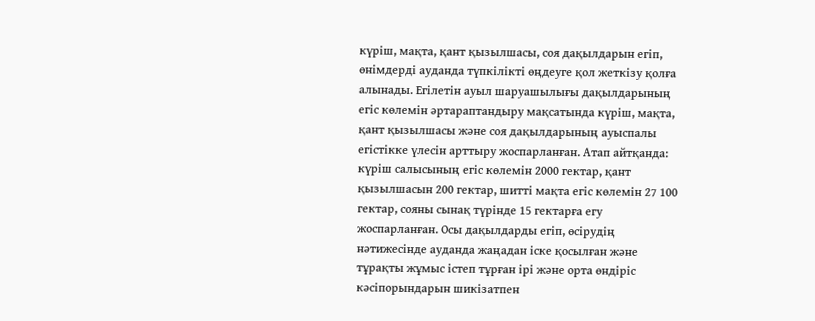күріш, мақта, қант қызылшасы, соя дақылдарын егіп, өнімдерді ауданда түпкілікті өңдеуге қол жеткізу қолға алынады. Егілетін ауыл шаруашылығы дақылдарының егіс көлемін әртараптандыру мақсатында күріш, мақта, қант қызылшасы және соя дақылдарының ауыспалы егістікке үлесін арттыру жоспарланған. Атап айтқанда: күріш салысының егіс көлемін 2000 гектар, қант қызылшасын 200 гектар, шитті мақта егіс көлемін 27 100 гектар, сояны сынақ түрінде 15 гектарға егу жоспарланған. Осы дақылдарды егіп, өсірудің нәтижесінде ауданда жаңадан іске қосылған және тұрақты жұмыс істеп тұрған ірі және орта өндіріс кәсіпорындарын шикізатпен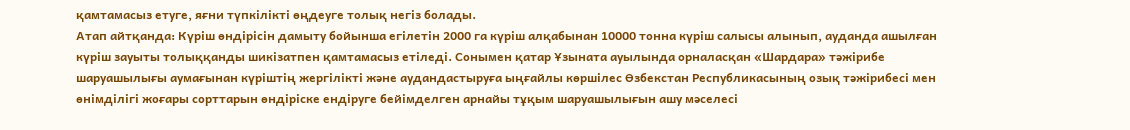қамтамасыз етуге, яғни түпкілікті өңдеуге толық негіз болады.
Атап айтқанда: Күріш өндірісін дамыту бойынша егілетін 2000 га күріш алқабынан 10000 тонна күріш салысы алынып, ауданда ашылған күріш зауыты толыққанды шикізатпен қамтамасыз етіледі. Сонымен қатар Ұзыната ауылында орналасқан «Шардара» тәжірибе шаруашылығы аумағынан күріштің жергілікті және аудандастыруға ыңғайлы көршілес Өзбекстан Республикасының озық тәжірибесі мен өнімділігі жоғары сорттарын өндіріске ендіруге бейімделген арнайы тұқым шаруашылығын ашу мәселесі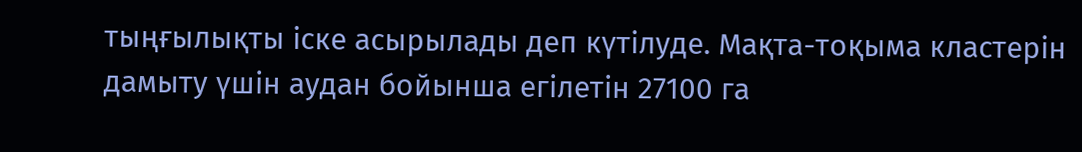тыңғылықты іске асырылады деп күтілуде. Мақта-тоқыма кластерін дамыту үшін аудан бойынша егілетін 27100 га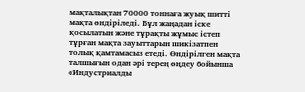мақталықтан 70000 тоннаға жуық шитті мақта өндіріледі. Бұл жаңадан іске қосылатын және тұрақты жұмыс істеп тұрған мақта зауыттарын шикізатпен толық қамтамасыз етеді. Өндірілген мақта талшығын одан әрі терең өңдеу бойынша «Индустриалды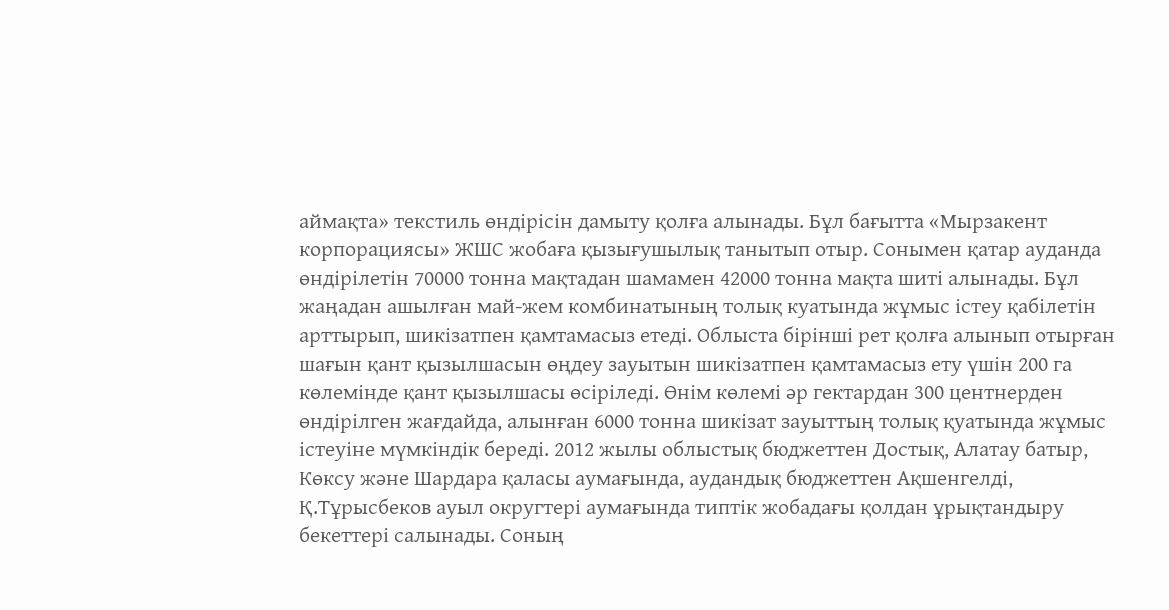аймақта» текстиль өндірісін дамыту қолға алынады. Бұл бағытта «Мырзакент корпорациясы» ЖШС жобаға қызығушылық танытып отыр. Сонымен қатар ауданда өндірілетін 70000 тонна мақтадан шамамен 42000 тонна мақта шиті алынады. Бұл жаңадан ашылған май-жем комбинатының толық куатында жұмыс істеу қабілетін арттырып, шикізатпен қамтамасыз етеді. Облыста бірінші рет қолға алынып отырған шағын қант қызылшасын өңдеу зауытын шикізатпен қамтамасыз ету үшін 200 га көлемінде қант қызылшасы өсіріледі. Өнім көлемі әр гектардан 300 центнерден өндірілген жағдайда, алынған 6000 тонна шикізат зауыттың толық қуатында жұмыс істеуіне мүмкіндік береді. 2012 жылы облыстық бюджеттен Достық, Алатау батыр, Көксу және Шардара қаласы аумағында, аудандық бюджеттен Ақшенгелді, Қ.Тұрысбеков ауыл округтері аумағында типтік жобадағы қолдан ұрықтандыру бекеттері салынады. Соның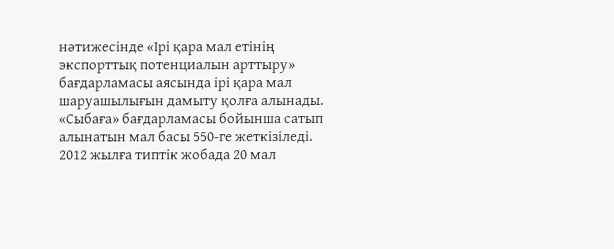нәтижесінде «Ірі қара мал етінің экспорттық потенциалын арттыру» бағдарламасы аясында ірі қара мал шаруашылығын дамыту қолға алынады. «Сыбаға» бағдарламасы бойынша сатып алынатын мал басы 550-ге жеткізіледі. 2012 жылға типтік жобада 20 мал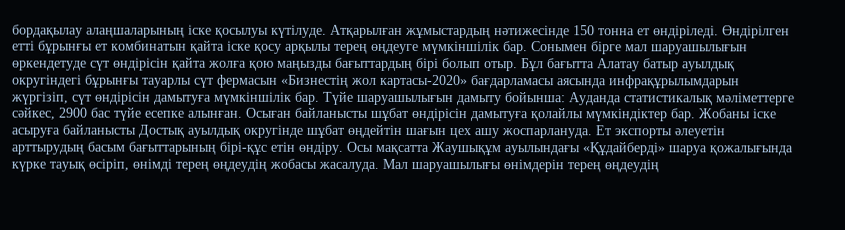бордақылау алаңшаларының іске қосылуы күтілуде. Атқарылған жұмыстардың нәтижесінде 150 тонна ет өндіріледі. Өндірілген етті бұрынғы ет комбинатын қайта іске қосу арқылы терең өңдеуге мүмкіншілік бар. Сонымен бірге мал шаруашылығын өркендетуде сүт өндірісін қайта жолға қою маңызды бағыттардың бірі болып отыр. Бұл бағытта Алатау батыр ауылдық округіндегі бұрынғы тауарлы сүт фермасын «Бизнестің жол картасы-2020» бағдарламасы аясында инфрақұрылымдарын жүргізіп, сүт өндірісін дамытуға мүмкіншілік бар. Түйе шаруашылығын дамыту бойынша: Ауданда статистикалық мәліметтерге сәйкес, 2900 бас түйе есепке алынған. Осыған байланысты шұбат өндірісін дамытуға қолайлы мүмкіндіктер бар. Жобаны іске асыруға байланысты Достық ауылдық округінде шұбат өңдейтін шағын цех ашу жоспарлануда. Ет экспорты әлеуетін арттырудың басым бағыттарының бірі-құс етін өндіру. Осы мақсатта Жаушықұм ауылындағы «Құдайберді» шаруа қожалығында күрке тауық өсіріп, өнімді терең өңдеудің жобасы жасалуда. Мал шаруашылығы өнімдерін терең өңдеудің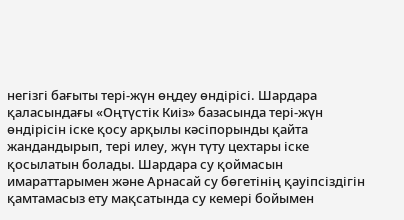негізгі бағыты тері-жүн өңдеу өндірісі. Шардара қаласындағы «Оңтүстік Киіз» базасында тері-жүн өндірісін іске қосу арқылы кәсіпорынды қайта жандандырып, тері илеу, жүн түту цехтары іске қосылатын болады. Шардара су қоймасын имараттарымен және Арнасай су бөгетінің қауіпсіздігін қамтамасыз ету мақсатында су кемері бойымен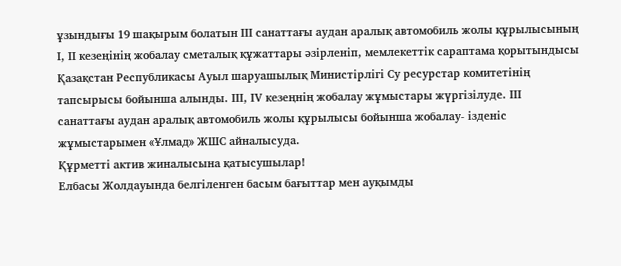ұзындығы 19 шақырым болатын ІІІ санаттағы аудан аралық автомобиль жолы құрылысының І, ІІ кезеңінің жобалау сметалық құжаттары әзірленіп, мемлекеттік сараптама қорытындысы Қазақстан Республикасы Ауыл шаруашылық Министірлігі Су ресурстар комитетінің тапсырысы бойынша алынды. ІІІ, ІV кезеңнің жобалау жұмыстары жүргізілуде. ІІІ санаттағы аудан аралық автомобиль жолы құрылысы бойынша жобалау- ізденіс жұмыстарымен «Ұлмад» ЖШС айналысуда.
Құрметті актив жиналысына қатысушылар!
Елбасы Жолдауында белгіленген басым бағыттар мен ауқымды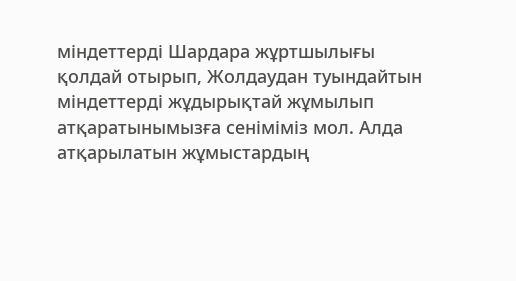міндеттерді Шардара жұртшылығы қолдай отырып, Жолдаудан туындайтын міндеттерді жұдырықтай жұмылып атқаратынымызға сеніміміз мол. Алда атқарылатын жұмыстардың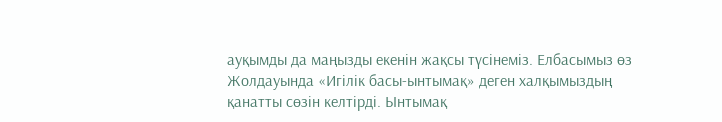ауқымды да маңызды екенін жақсы түсінеміз. Елбасымыз өз Жолдауында «Игілік басы-ынтымақ» деген халқымыздың қанатты сөзін келтірді. Ынтымақ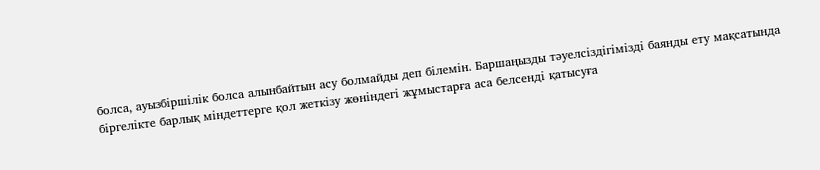болса, ауызбіршілік болса алынбайтын асу болмайды деп білемін. Баршаңызды тәуелсіздігімізді баянды ету мақсатында біргелікте барлық міндеттерге қол жеткізу жөніндегі жұмыстарға аса белсенді қатысуға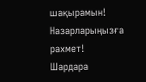шақырамын!
Назарларыңызға рахмет!
Шардара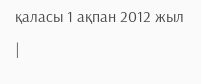қаласы 1 ақпан 2012 жыл
|